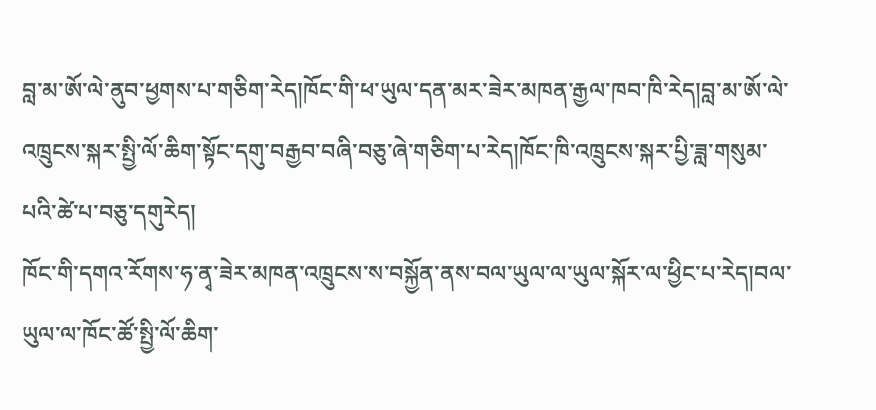བླ་མ་ཨོ་ལེ་ནུབ་ཕྱགས་པ་གཅིག་རེད།ཁོང་གི་ཕ་ཡུལ་དན་མར་ཟེར་མཁན་རྒྱལ་ཁབ་ཁི་རེད།བླ་མ་ཨོ་ལེ་འཁྲུངས་སྐར་སྤྱི་ལོ་ཆིག་སྟོང་དགུ་བརྒྱབ་བཞི་བཅུ་ཞེ་གཅིག་པ་རེད།ཁོང་ཁི་འཁྲུངས་སྐར་པྱི་ཟླ་གསུམ་པའི་ཚེ་པ་བཅུ་དགུརེད།
ཁོང་གི་དགའ་རོགས་ཧ་ནྭ་ཟེར་མཁན་འཁྲུངས་ས་བསྐྱོན་ནས་བལ་ཡུལ་ལ་ཡུལ་སྐོར་ལ་ཕྱིང་པ་རེད།བལ་ཡུལ་ལ་ཁོང་ཚོ་སྤྱི་ལོ་ཆིག་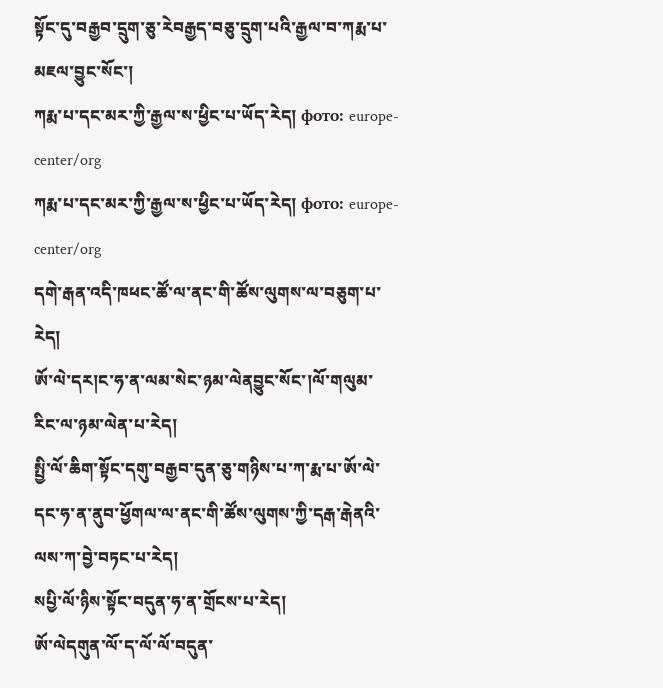སྟོང་དུ་བརྒྱབ་དྲུག་ཅུ་རེབརྒྱད་བཅུ་དྲུག་པའི་རྒྱལ་བ་ཀརྨ་པ་མཇལ་བྱུང་སོང་།
ཀརྨ་པ་དང་མར་ཀྱི་རྒྱལ་ས་ཕྱིང་པ་ཡོད་རེད། фото: europe-center/org
ཀརྨ་པ་དང་མར་ཀྱི་རྒྱལ་ས་ཕྱིང་པ་ཡོད་རེད། фото: europe-center/org
དགེ་རྒན་འདི་ཁཕང་ཚོ་ལ་ནང་གི་ཚོས་ལུགས་ལ་བཅུག་པ་རེད།
ཨོ་ལེ་དར།ང་ཧ་ན་ལམ་སེང་ཉམ་ལེནབྱུང་སོང་།ལོ་གལུམ་རིང་ལ་ཉམ་ལེན་པ་རེད།
སྤྱི་ལོ་ཆིག་སྟོང་དགུ་བརྒྱབ་དུན་ཅུ་གཉིས་པ་ཀ་རྨ་པ་ཨོ་ལེ་དང་ཧ་ན་ནུབ་ཕྱོགལ་ལ་ནང་གི་ཚོས་ལུགས་ཀྱི་དརྒ་རྒེནའི་ལས་ཀ་བྱེ་བཏང་པ་རེད།
སཔྱི་ལོ་ཉིས་སྟོང་བདུན་ཧ་ན་གྲོངས་པ་རེད།
ཨོ་ལེདགུན་ལོ་ད་ལོ་ལོ་བདུན་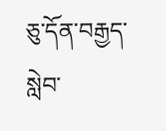ཅུ་དོན་བརྒྱད་སླེབ་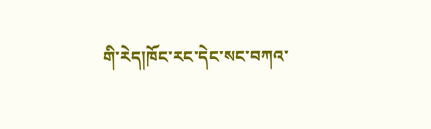གི་རེད།ཁོང་རང་དེང་སང་བཀའ་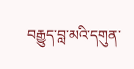བརྒྱུད་བླ་མའི་དགུན་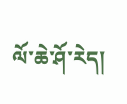ལོ་ཆེ་ཤོ་རེད།